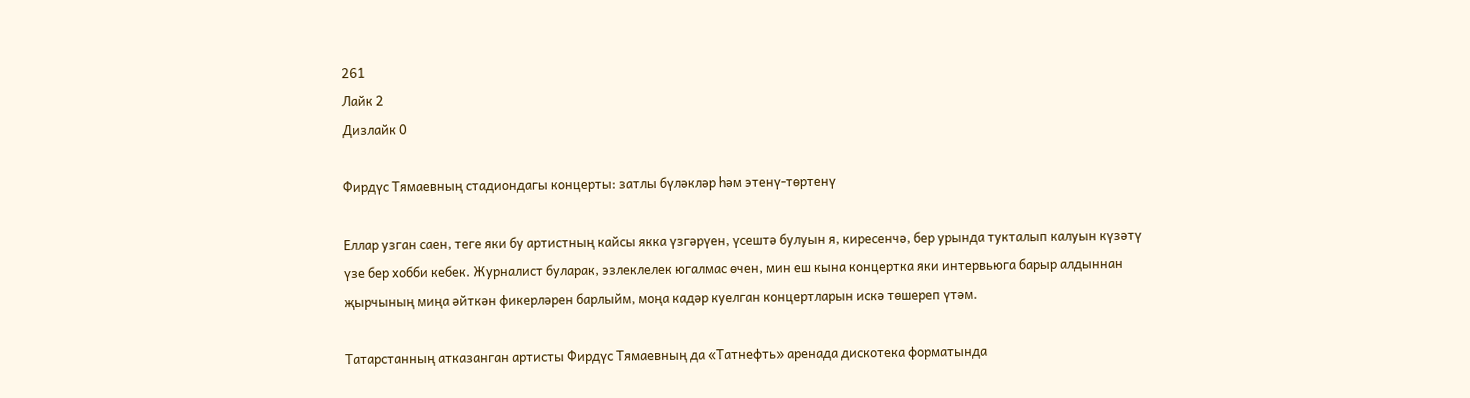261
Лайк 2
Дизлайк 0

Фирдүс Тямаевның стадиондагы концерты: затлы бүләкләр һәм этенү-төртенү

Еллар узган саен, теге яки бу артистның кайсы якка үзгәрүен, үсештә булуын я, киресенчә, бер урында тукталып калуын күзәтү үзе бер хобби кебек. Журналист буларак, эзлеклелек югалмас өчен, мин еш кына концертка яки интервьюга барыр алдыннан җырчының миңа әйткән фикерләрен барлыйм, моңа кадәр куелган концертларын искә төшереп үтәм.

Татарстанның атказанган артисты Фирдүс Тямаевның да «Татнефть» аренада дискотека форматында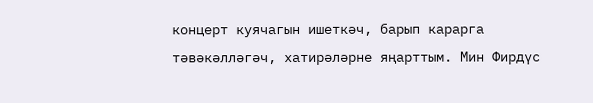концерт куячагын ишеткәч, барып карарга тәвәкәлләгәч, хатирәләрне яңарттым. Мин Фирдүс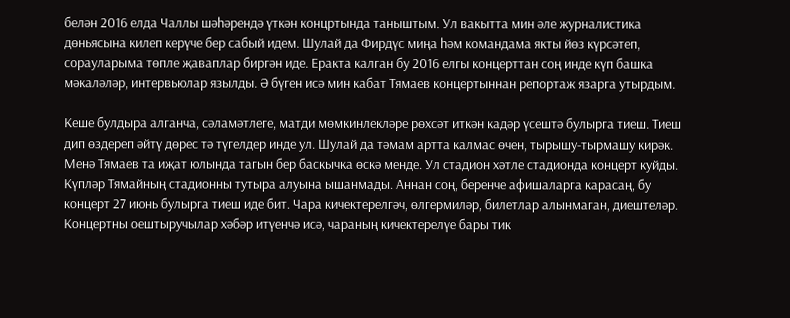белән 2016 елда Чаллы шәһәрендә үткән концртында таныштым. Ул вакытта мин әле журналистика дөньясына килеп керүче бер сабый идем. Шулай да Фирдүс миңа һәм командама якты йөз күрсәтеп, сорауларыма төпле җаваплар биргән иде. Еракта калган бу 2016 елгы концерттан соң инде күп башка мәкаләләр, интервьюлар язылды. Ә бүген исә мин кабат Тямаев концертыннан репортаж язарга утырдым.

Кеше булдыра алганча, сәламәтлеге, матди мөмкинлекләре рөхсәт иткән кадәр үсештә булырга тиеш. Тиеш дип өздереп әйтү дөрес тә түгелдер инде ул. Шулай да тәмам артта калмас өчен, тырышу-тырмашу кирәк. Менә Тямаев та иҗат юлында тагын бер баскычка өскә менде. Ул стадион хәтле стадионда концерт куйды. Күпләр Тямайның стадионны тутыра алуына ышанмады. Аннан соң, беренче афишаларга карасаң, бу концерт 27 июнь булырга тиеш иде бит. Чара кичектерелгәч, өлгермиләр, билетлар алынмаган, диештеләр. Концертны оештыручылар хәбәр итүенчә исә, чараның кичектерелүе бары тик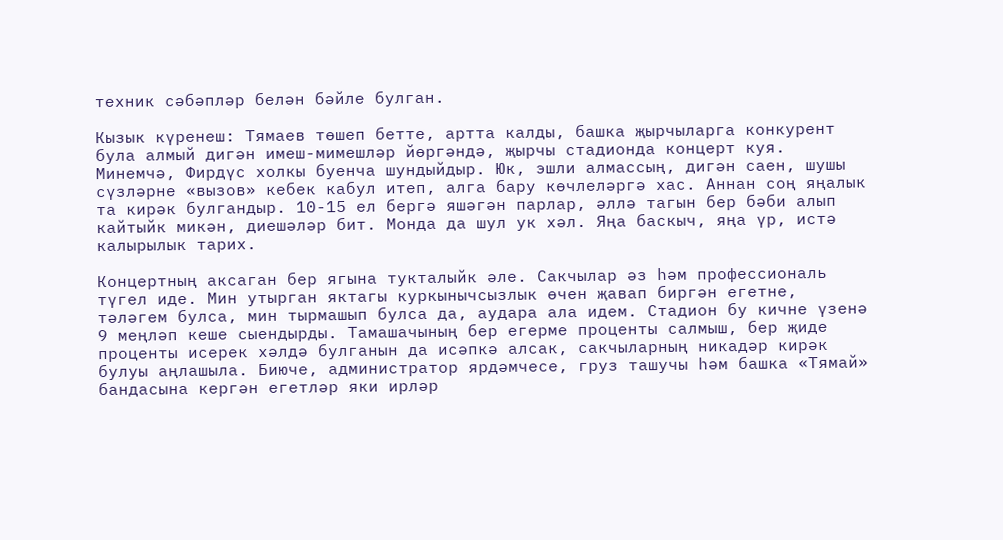техник сәбәпләр белән бәйле булган.

Кызык күренеш: Тямаев төшеп бетте, артта калды, башка җырчыларга конкурент була алмый дигән имеш-мимешләр йөргәндә, җырчы стадионда концерт куя. Минемчә, Фирдүс холкы буенча шундыйдыр. Юк, эшли алмассың, дигән саен, шушы сүзләрне «вызов» кебек кабул итеп, алга бару көчлеләргә хас. Аннан соң яңалык та кирәк булгандыр. 10-15 ел бергә яшәгән парлар, әллә тагын бер бәби алып кайтыйк микән, диешәләр бит. Монда да шул ук хәл. Яңа баскыч, яңа үр, истә калырылык тарих.

Концертның аксаган бер ягына тукталыйк әле. Сакчылар әз һәм профессиональ түгел иде. Мин утырган яктагы куркынычсызлык өчен җавап биргән егетне, тәләгем булса, мин тырмашып булса да, аудара ала идем. Стадион бу кичне үзенә 9 меңләп кеше сыендырды. Тамашачының бер егерме проценты салмыш, бер җиде проценты исерек хәлдә булганын да исәпкә алсак, сакчыларның никадәр кирәк булуы аңлашыла. Биюче, администратор ярдәмчесе, груз ташучы һәм башка «Тямай» бандасына кергән егетләр яки ирләр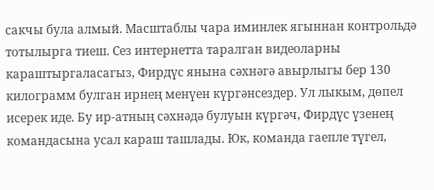сакчы була алмый. Масштаблы чара иминлек ягыннан контрольдә тотылырга тиеш. Сез интернетта таралган видеоларны караштыргаласагыз, Фирдүс янына сәхнәгә авырлыгы бер 130 килограмм булган ирнең менүен күргәнсездер. Ул лыкым, дөпел исерек иде. Бу ир-атның сәхнәдә булуын күргәч, Фирдүс үзенең командасына усал караш ташлады. Юк, команда гаепле түгел,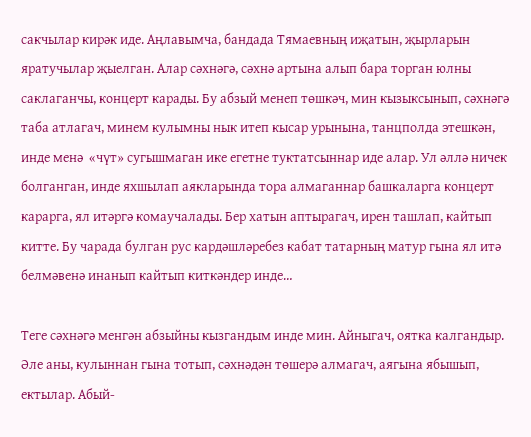сакчылар кирәк иде. Аңлавымча, бандада Тямаевның иҗатын, җырларын яратучылар җыелган. Алар сәхнәгә, сәхнә артына алып бара торган юлны саклаганчы, концерт карады. Бу абзый менеп төшкәч, мин кызыксынып, сәхнәгә таба атлагач, минем кулымны нык итеп кысар урынына, танцполда этешкән, инде менә  «чүт» сугышмаган ике егетне туктатсыннар иде алар. Ул әллә ничек болганган, инде яхшылап аякларында тора алмаганнар башкаларга концерт карарга, ял итәргә комаучалады. Бер хатын аптырагач, ирен ташлап, кайтып китте. Бу чарада булган рус кардәшләребез кабат татарның матур гына ял итә белмәвенә инанып кайтып киткәндер инде…

Теге сәхнәгә менгән абзыйны кызгандым инде мин. Айныгач, оятка калгандыр. Әле аны, кулыннан гына тотып, сәхнәдән төшерә алмагач, аягына ябышып, ектылар. Абый-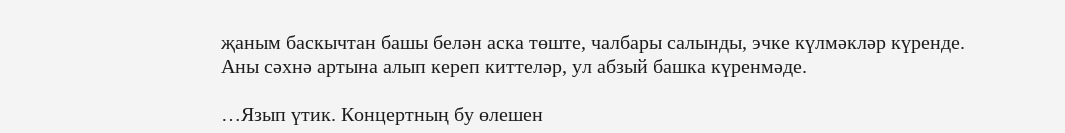җаным баскычтан башы белән аска төште, чалбары салынды, эчке күлмәкләр күренде. Аны сәхнә артына алып кереп киттеләр, ул абзый башка күренмәде.

…Язып үтик. Концертның бу өлешен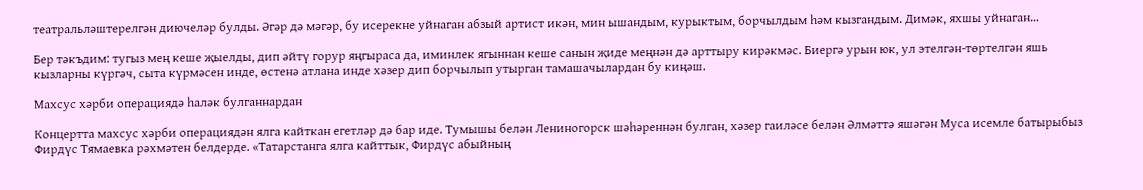театральләштерелгән диючеләр булды. Әгәр дә мәгәр, бу исерекне уйнаган абзый артист икән, мин ышандым, курыктым, борчылдым һәм кызгандым. Димәк, яхшы уйнаган…

Бер тәкъдим: тугыз мең кеше җыелды, дип әйтү горур яңгыраса да, иминлек ягыннан кеше санын җиде меңнән дә арттыру кирәкмәс. Биергә урын юк, ул этелгән-төртелгән яшь кызларны күргәч, сыта күрмәсен инде, өстенә атлана инде хәзер дип борчылып утырган тамашачылардан бу киңәш.

Махсус хәрби операциядә һаләк булганнардан

Концертта махсус хәрби операциядән ялга кайткан егетләр дә бар иде. Тумышы белән Лениногорск шәһәреннән булган, хәзер гаиләсе белән Әлмәттә яшәгән Муса исемле батырыбыз Фирдүс Тямаевка рәхмәтен белдерде. «Татарстанга ялга кайттык, Фирдүс абыйның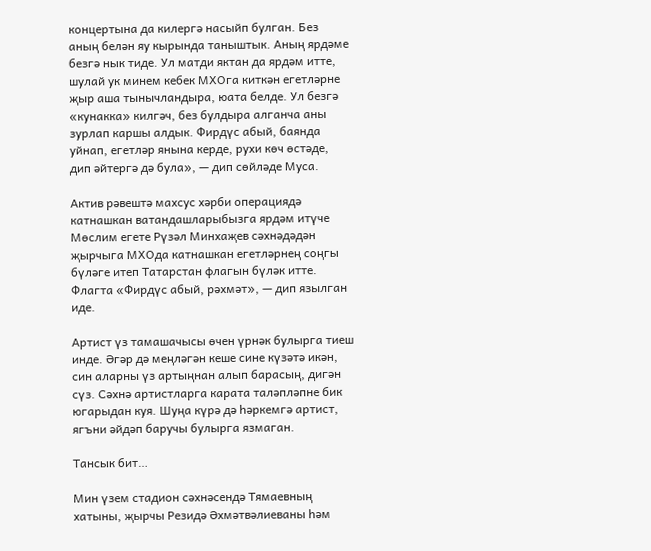концертына да килергә насыйп булган. Без аның белән яу кырында таныштык. Аның ярдәме безгә нык тиде. Ул матди яктан да ярдәм итте, шулай ук минем кебек МХОга киткән егетләрне җыр аша тынычландыра, юата белде. Ул безгә «кунакка» килгәч, без булдыра алганча аны зурлап каршы алдык. Фирдүс абый, баянда уйнап, егетләр янына керде, рухи көч өстәде, дип әйтергә дә була», — дип сөйләде Муса.

Актив рәвештә махсус хәрби операциядә катнашкан ватандашларыбызга ярдәм итүче Мөслим егете Рүзәл Минхаҗев сәхнәдәдән җырчыга МХОда катнашкан егетләрнең соңгы бүләге итеп Татарстан флагын бүләк итте. Флагта «Фирдүс абый, рәхмәт», — дип язылган иде.

Артист үз тамашачысы өчен үрнәк булырга тиеш инде. Әгәр дә меңләгән кеше сине күзәтә икән, син аларны үз артыңнан алып барасың, дигән сүз. Сәхнә артистларга карата таләпләпне бик югарыдан куя. Шуңа күрә дә һәркемгә артист, ягъни әйдәп баручы булырга язмаган.

Тансык бит…

Мин үзем стадион сәхнәсендә Тямаевның хатыны, җырчы Резидә Әхмәтвәлиеваны һәм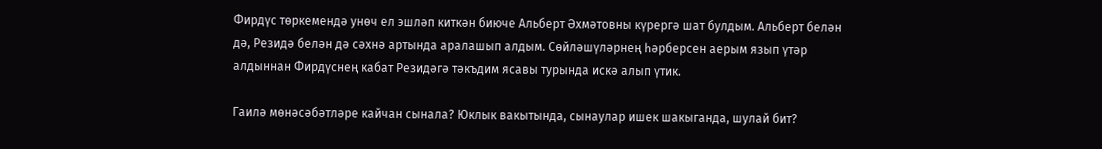Фирдүс төркемендә унөч ел эшләп киткән биюче Альберт Әхмәтовны күрергә шат булдым. Альберт белән дә, Резидә белән дә сәхнә артында аралашып алдым. Сөйләшүләрнең һәрберсен аерым язып үтәр алдыннан Фирдүснең кабат Резидәгә тәкъдим ясавы турында искә алып үтик.

Гаилә мөнәсәбәтләре кайчан сынала? Юклык вакытында, сынаулар ишек шакыганда, шулай бит?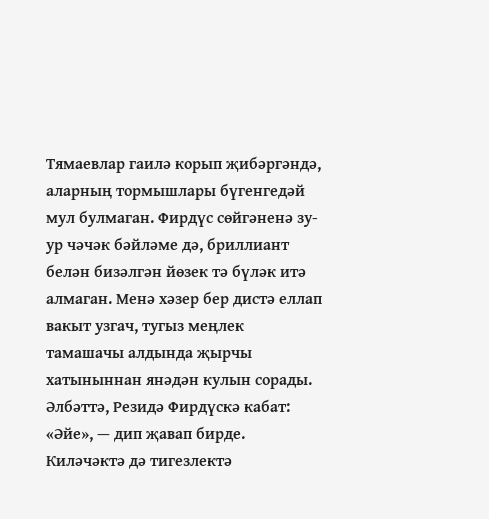Тямаевлар гаилә корып җибәргәндә, аларның тормышлары бүгенгедәй мул булмаган. Фирдүс сөйгәненә зу-ур чәчәк бәйләме дә, бриллиант белән бизәлгән йөзек тә бүләк итә алмаган. Менә хәзер бер дистә еллап вакыт узгач, тугыз меңлек тамашачы алдында җырчы хатыныннан янәдән кулын сорады. Әлбәттә, Резидә Фирдүскә кабат: «Әйе», — дип җавап бирде. Киләчәктә дә тигезлектә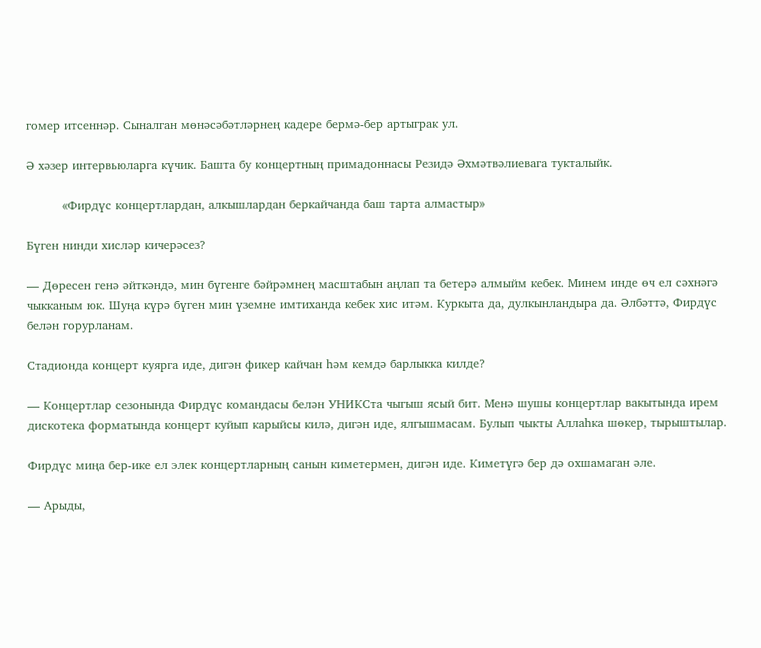гомер итсеннәр. Сыналган мөнәсәбәтләрнең кадере бермә-бер артыграк ул.

Ә хәзер интервьюларга күчик. Башта бу концертның примадоннасы Резидә Әхмәтвәлиевага тукталыйк.

         «Фирдүс концертлардан, алкышлардан беркайчанда баш тарта алмастыр»

Бүген нинди хисләр кичерәсез?

— Дөресен генә әйткәндә, мин бүгенге бәйрәмнең масштабын аңлап та бетерә алмыйм кебек. Минем инде өч ел сәхнәгә чыкканым юк. Шуңа күрә бүген мин үземне имтиханда кебек хис итәм. Куркыта да, дулкынландыра да. Әлбәттә, Фирдүс белән горурланам.

Стадионда концерт куярга иде, дигән фикер кайчан һәм кемдә барлыкка килде?

— Концертлар сезонында Фирдүс командасы белән УНИКСта чыгыш ясый бит. Менә шушы концертлар вакытында ирем дискотека форматында концерт куйып карыйсы килә, дигән иде, ялгышмасам. Булып чыкты Аллаһка шөкер, тырыштылар.

Фирдүс миңа бер-ике ел элек концертларның санын киметермен, дигән иде. Киметүгә бер дә охшамаган әле.

— Арыды,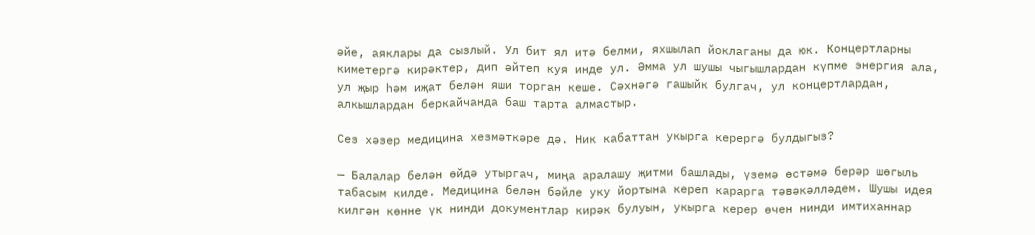әйе, аяклары да сызлый. Ул бит ял итә белми, яхшылап йоклаганы да юк. Концертларны киметергә кирәктер, дип әйтеп куя инде ул. Әмма ул шушы чыгышлардан күпме энергия ала, ул җыр һәм иҗат белән яши торган кеше. Сәхнәгә гашыйк булгач, ул концертлардан, алкышлардан беркайчанда баш тарта алмастыр.

Сез хәзер медицина хезмәткәре дә. Ник кабаттан укырга керергә булдыгыз?

— Балалар белән өйдә утыргач, миңа аралашу җитми башлады, үземә өстәмә берәр шөгыль табасым килде. Медицина белән бәйле уку йортына кереп карарга тәвәкәлләдем. Шушы идея килгән көнне үк нинди документлар кирәк булуын, укырга керер өчен нинди имтиханнар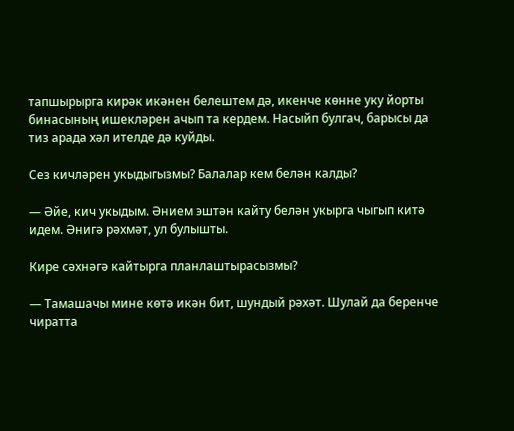тапшырырга кирәк икәнен белештем дә, икенче көнне уку йорты бинасының ишекләрен ачып та кердем. Насыйп булгач, барысы да тиз арада хәл ителде дә куйды.

Сез кичләрен укыдыгызмы? Балалар кем белән калды?

— Әйе, кич укыдым. Әнием эштән кайту белән укырга чыгып китә идем. Әнигә рәхмәт, ул булышты.

Кире сәхнәгә кайтырга планлаштырасызмы?

— Тамашачы мине көтә икән бит, шундый рәхәт. Шулай да беренче чиратта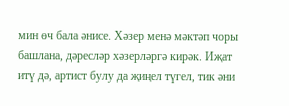мин өч бала әнисе. Хәзер менә мәктәп чоры башлана, дәресләр хәзерләргә кирәк. Иҗат итү дә, артист булу да җиңел түгел, тик әни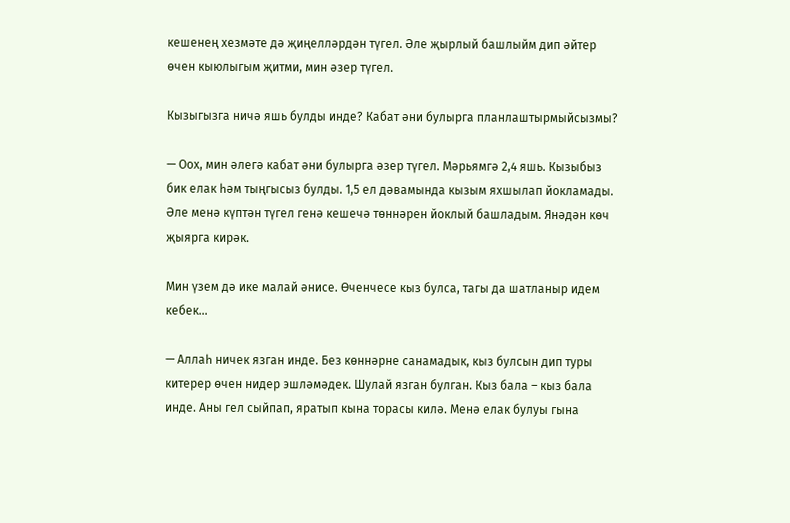кешенең хезмәте дә җиңелләрдән түгел. Әле җырлый башлыйм дип әйтер өчен кыюлыгым җитми, мин әзер түгел.

Кызыгызга ничә яшь булды инде? Кабат әни булырга планлаштырмыйсызмы?

— Оох, мин әлегә кабат әни булырга әзер түгел. Мәрьямгә 2,4 яшь. Кызыбыз бик елак һәм тыңгысыз булды. 1,5 ел дәвамында кызым яхшылап йокламады. Әле менә күптән түгел генә кешечә төннәрен йоклый башладым. Янәдән көч җыярга кирәк.

Мин үзем дә ике малай әнисе. Өченчесе кыз булса, тагы да шатланыр идем кебек…

— Аллаһ ничек язган инде. Без көннәрне санамадык, кыз булсын дип туры китерер өчен нидер эшләмәдек. Шулай язган булган. Кыз бала – кыз бала инде. Аны гел сыйпап, яратып кына торасы килә. Менә елак булуы гына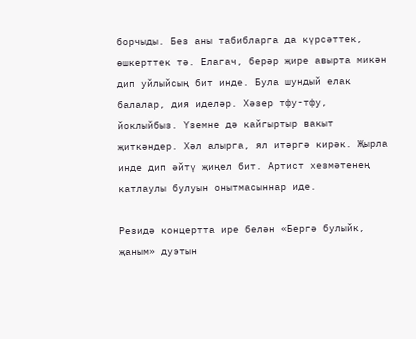борчыды. Без аны табибларга да күрсәттек, өшкерттек тә. Елагач, берәр җире авырта микән дип уйлыйсың бит инде. Була шундый елак балалар, дия иделәр. Хәзер тфу-тфу, йоклыйбыз. Үземне дә кайгыртыр вакыт җиткәндер. Хәл алырга, ял итәргә кирәк. Җырла инде дип әйтү җиңел бит. Артист хезмәтенең катлаулы булуын онытмасыннар иде.

Резидә концертта ире белән «Бергә булыйк, җаным» дуэтын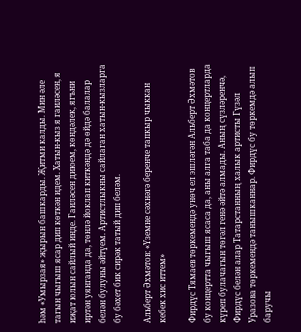һәм «Умырзая» җырын башкарды. Җитми калды. Мин әле тагын чыгыш ясар дип көткән идем. Хатын-кыз я гаиләсен, я иҗат юлын сайлый инде. Гаиләсен диюем, көндәлек, ягъни иртән уянганда да, төнлә йоклап киткәндә дә өйдә балалар белән булуны әйтүем. Артистлыкны сайлаган хатын-кызларга бу бәхет бик сирәк татый дип беләм.

Альберт Әхмәтов: «Үземне сәхнәгә беренче тапкыр чыккан кебек хис иттем»

Фирдүс Тямаев төркемендә унөч ел эшләгән Альберт Әхмәтов бу концертта чыгыш ясаса да, аны алга таба да концертларда күреп булачагын төгәл генә әйтә алмады. Аның сүзләренчә, Фирдүс белән алар Татарстанның халык артисты Гүзәл Уразова төркемендә танышканнар. Фирдүс бу төркемдә алып баручы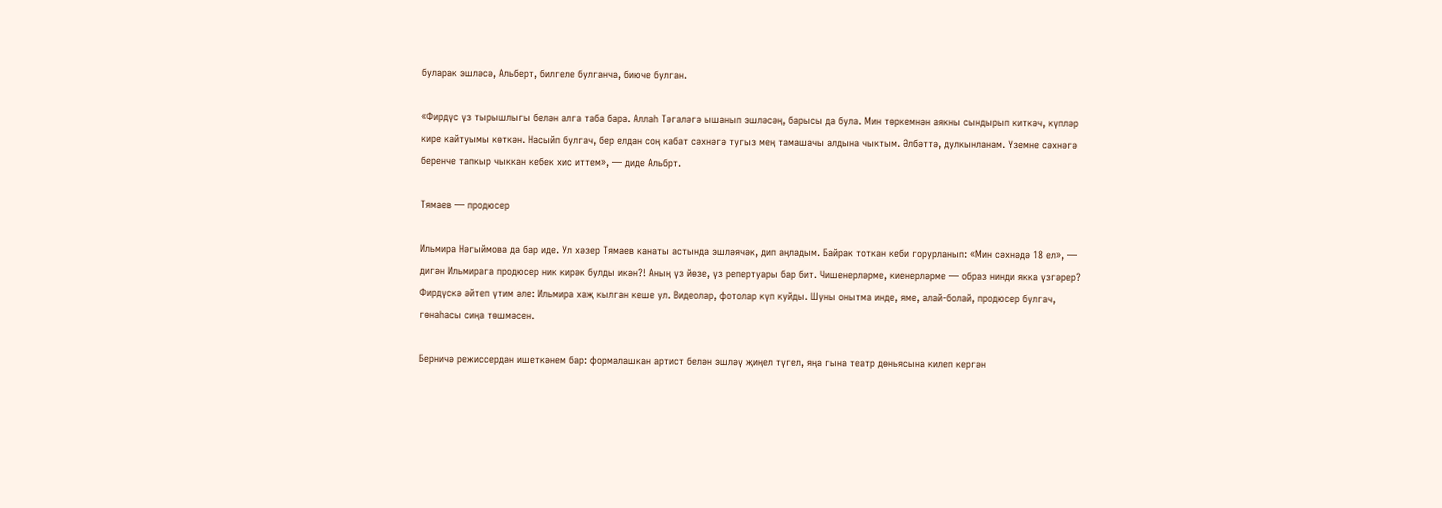буларак эшләсә, Альберт, билгеле булганча, биюче булган.

«Фирдүс үз тырышлыгы белән алга таба бара. Аллаһ Тәгаләгә ышанып эшләсәң, барысы да була. Мин төркемнән аякны сындырып киткәч, күпләр кире кайтуымы көткән. Насыйп булгач, бер елдан соң кабат сәхнәгә тугыз мең тамашачы алдына чыктым. Әлбәттә, дулкынланам. Үземне сәхнәгә беренче тапкыр чыккан кебек хис иттем», — диде Альбрт.

Тямаев — продюсер

Ильмира Нәгыймова да бар иде. Ул хәзер Тямаев канаты астында эшләячәк, дип аңладым. Байрак тоткан кеби горурланып: «Мин сәхнәдә 18 ел», — дигән Ильмирага продюсер ник кирәк булды икән?! Аның үз йөзе, үз репертуары бар бит. Чишенерләрме, киенерләрме — образ нинди якка үзгәрер? Фирдүскә әйтеп үтим әле: Ильмира хаҗ кылган кеше ул. Видеолар, фотолар күп куйды. Шуны онытма инде, яме, алай-болай, продюсер булгач, гөнаһасы сиңа төшмәсен.

Берничә режиссердан ишеткәнем бар: формалашкан артист белән эшләү җиңел түгел, яңа гына театр дөньясына килеп кергән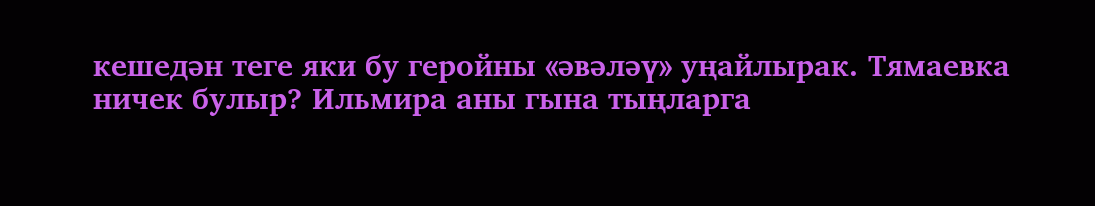кешедән теге яки бу геройны «әвәләү» уңайлырак. Тямаевка ничек булыр? Ильмира аны гына тыңларга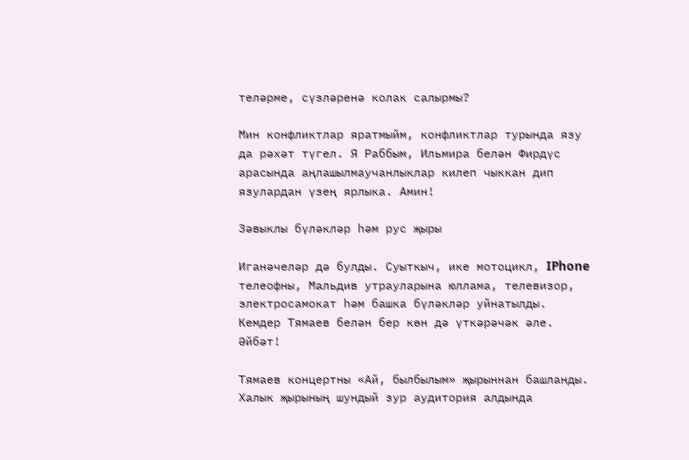теләрме, сүзләренә колак салырмы?

Мин конфликтлар яратмыйм, конфликтлар турында язу да рәхәт түгел. Я Раббым, Ильмира белән Фирдүс арасында аңлашылмаучанлыклар килеп чыккан дип язулардан үзең ярлыка. Амин!

Зәвыклы бүләкләр һәм рус җыры

Иганәчеләр дә булды. Суыткыч, ике мотоцикл, IPhone телеофны, Мальдив утрауларына юллама, телевизор, электросамокат һәм башка бүләкләр уйнатылды. Кемдер Тямаев белән бер көн дә үткәрәчәк әле. Әйбәт!

Тямаев концертны «Ай, былбылым» җырыннан башланды. Халык җырының шундый зур аудитория алдында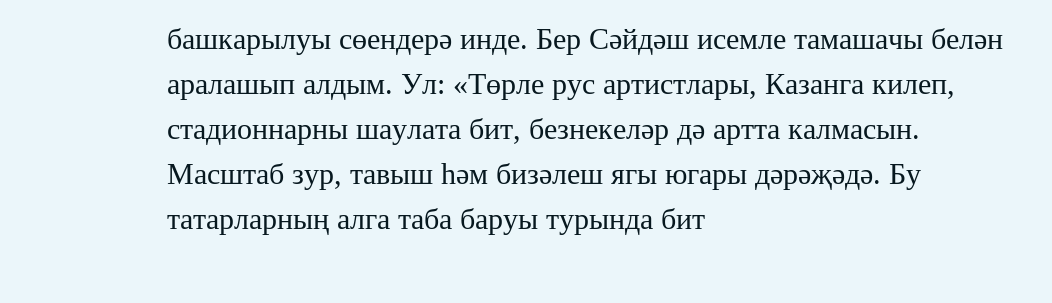башкарылуы сөендерә инде. Бер Сәйдәш исемле тамашачы белән аралашып алдым. Ул: «Төрле рус артистлары, Казанга килеп, стадионнарны шаулата бит, безнекеләр дә артта калмасын. Масштаб зур, тавыш һәм бизәлеш ягы югары дәрәҗәдә. Бу татарларның алга таба баруы турында бит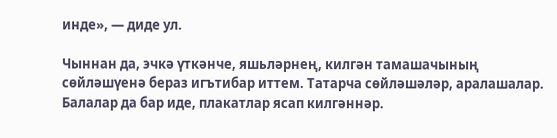инде», — диде ул.

Чыннан да, эчкә үткәнче, яшьләрнең, килгән тамашачының сөйләшүенә бераз игътибар иттем. Татарча сөйләшәләр, аралашалар. Балалар да бар иде, плакатлар ясап килгәннәр.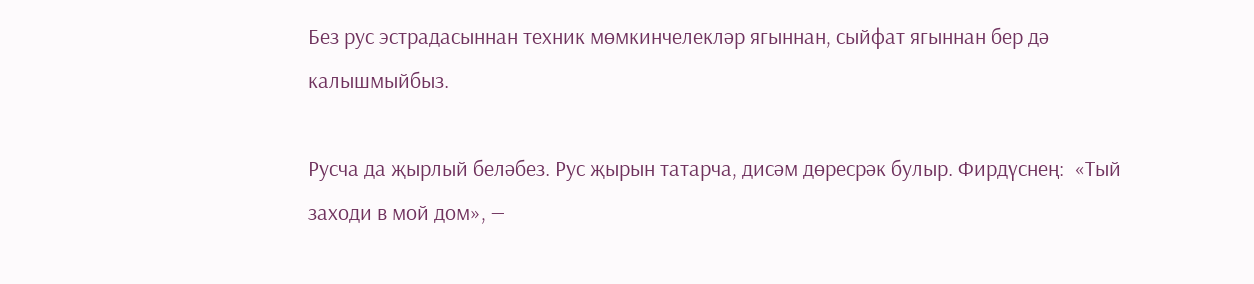Без рус эстрадасыннан техник мөмкинчелекләр ягыннан, сыйфат ягыннан бер дә калышмыйбыз.

Русча да җырлый беләбез. Рус җырын татарча, дисәм дөресрәк булыр. Фирдүснең:  «Тый заходи в мой дом», —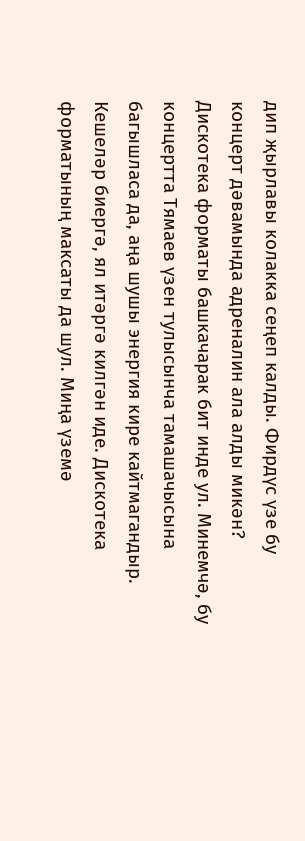дип җырлавы колакка сеңеп калды. Фирдүс үзе бу концерт дәвамында адреналин ала алды микән? Дискотека форматы башкачарак бит инде ул. Минемчә, бу концертта Тямаев үзен тулысынча тамашачысына багышласа да, аңа шушы энергия кире кайтмагандыр. Кешеләр биергә, ял итәргә килгән иде. Дискотека форматының максаты да шул. Миңа үземә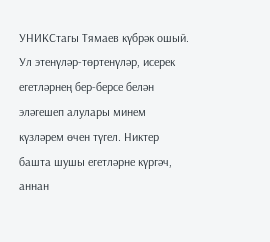УНИКСтагы Тямаев күбрәк ошый. Ул этенүләр-төртенүләр, исерек егетләрнең бер-берсе белән эләгешеп алулары минем күзләрем өчен түгел. Никтер башта шушы егетләрне күргәч, аннан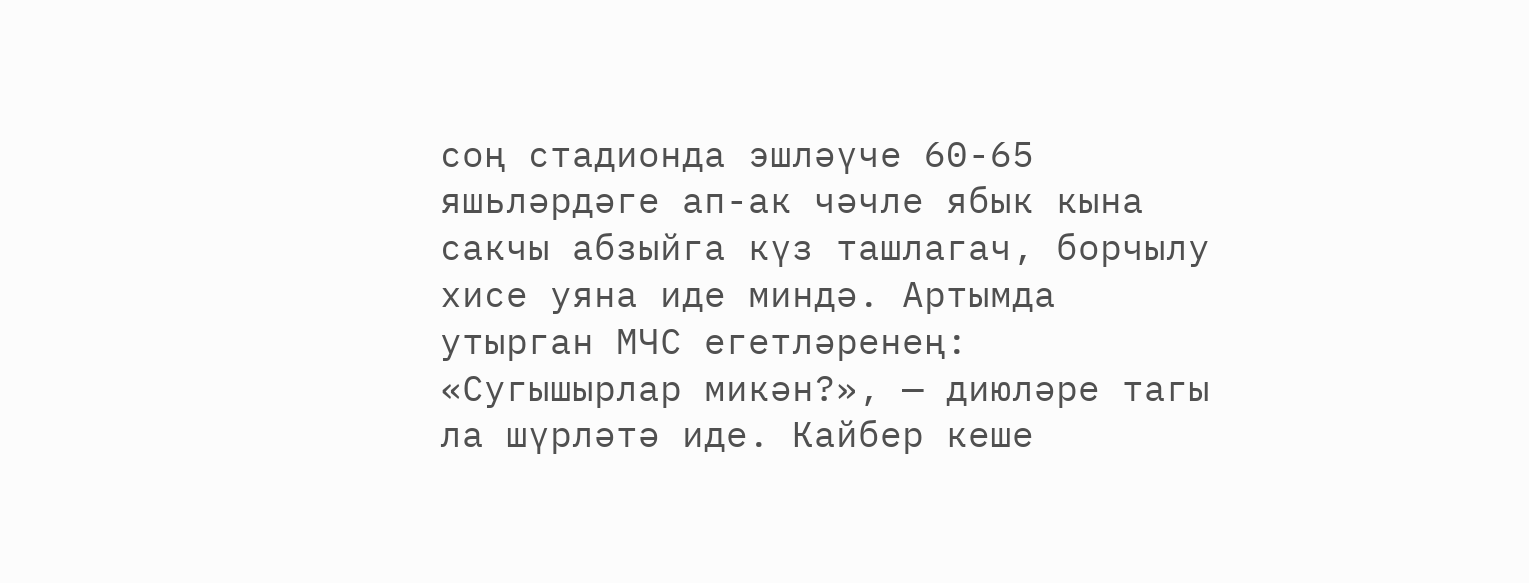соң стадионда эшләүче 60-65 яшьләрдәге ап-ак чәчле ябык кына сакчы абзыйга күз ташлагач, борчылу хисе уяна иде миндә. Артымда утырган МЧС егетләренең: «Сугышырлар микән?», — диюләре тагы ла шүрләтә иде. Кайбер кеше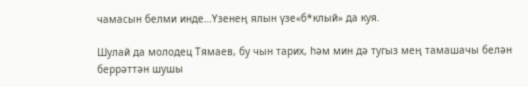чамасын белми инде…Үзенең ялын үзе«б*клый» да куя.

Шулай да молодец Тямаев, бу чын тарих, һәм мин дә тугыз мең тамашачы белән беррәттән шушы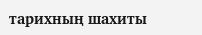тарихның шахиты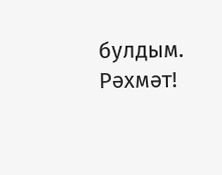булдым. Рәхмәт!